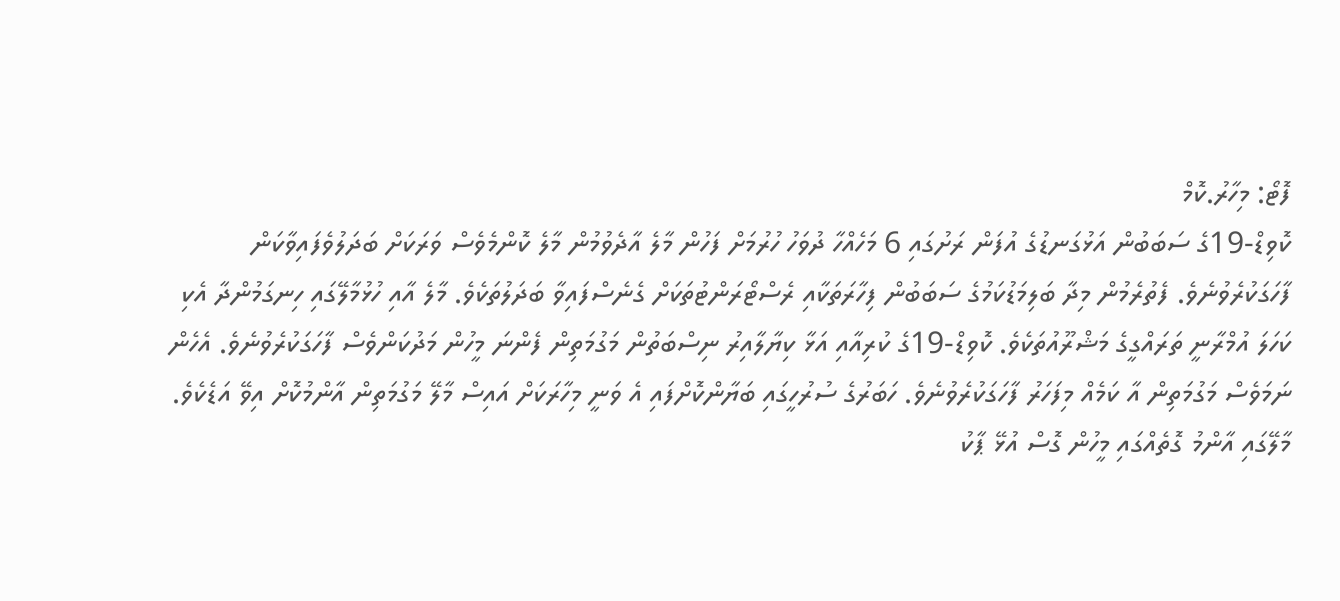ފޮޓޯ: މިހާރު.ކޮމް
ކޮވިޑް-19ގެ ސަބަބުން އަޅުގަނޑުގެ އުފަން ރަށުގައި 6 މަހެއްހާ ދުވަހު ހުރުމަށް ފަހުން މާލެ އާދެވުމުން މާލެ ކޮންމެވެސް ވަރަކަށް ބަދަލުވެފައިވާކަން ފާހަގަކުރެވުނެވެ. ފެތުރެމުން މިދާ ބަލިމަޑުކަމުގެ ސަބަބުން ފިހާރަތަކާއި ރެސްޓޯރަންޓުތަކަށް ގެނެސްފައިވާ ބަދަލުތަކެވެ. މާލެ އާއި ހުޅުމާލޭގައި ހިނގަމުންދާ އެކި ކަހަލަ އުމްރާނީ ތަރައްގީގެ މަޝްރޫއުތަކެވެ. ކޮވިޑް-19ގެ ކުރިއާއި އަޅާ ކިޔާލާއިރު ނިސްބަތުން މަގުމަތިން ފެންނަ މީހުން މަދުކަންވެސް ފާހަގަކުރެވުނެވެ. އެހެން ނަމަވެސް މަގުމަތިން އާ ކަމެއް މިފަހަރު ފާހަގަކުރެވުނެވެ. ހަބަރުގެ ސުރުހީގައި ބަޔާންކޮށްފައި އެ ވަނީ މިހާރަކަށް އައިސް މާލޭ މަގުމަތިން އާންމުކޮށް އިވޭ އަޑެކެވެ.
މާލޭގައި އާންމު ގޮތެއްގައި މީހުން ގޮސް އުޅޭ ޕާކު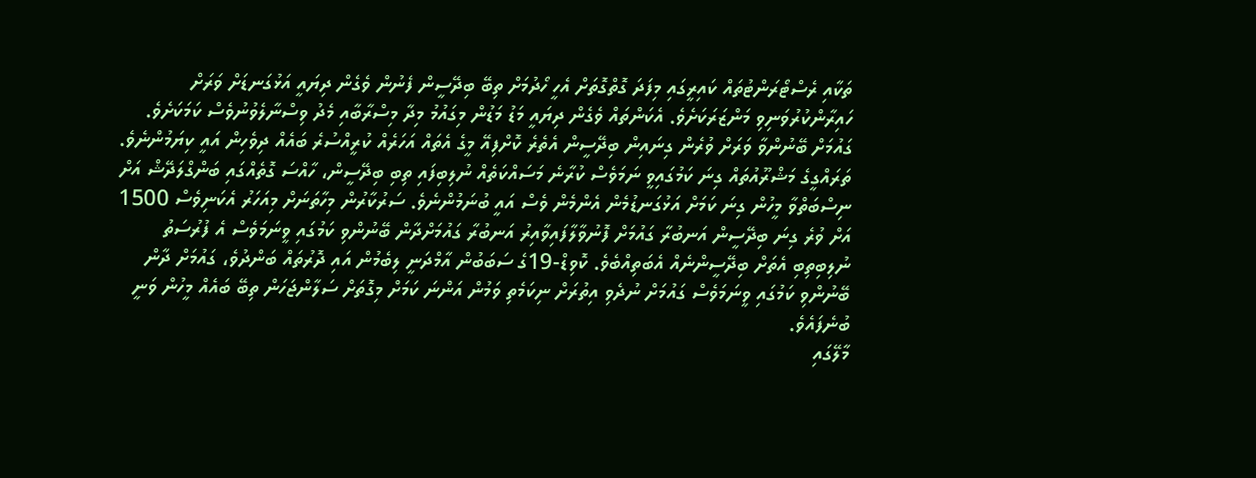ތަކާއި ރެސްޓޯރަންޓުތައް ކައިރީގައި މިފަދަ ގޮތްގޮތަށް އެހީ ހޯދުމަށް ތިބޭ ބިދޭސީން ފެނުން ވެގެން ދިޔައީ އަޅުގަނޑަށް ވަރަށް ހައިރާންކުރުވަނިވި މަންޒަރަކަށެވެ. އެކަންތައް ވެގެން ދިޔައީ މަޑު މަޑުން މިގައުމު މިދާ މިސްރާބާއި މެދު ވިސްނާލެވުނުވެސް ކަމަކަށެވެ. ގައުމަށް ބޭނުންވާ ވަރަށް ވުރެން ގިނައިން ބިދޭސީން އެތެރެ ކޮށްފިއޭ މީގެ އެތައް އަހަރެއް ކުރީއްސުރެ ބައެއް ދިވެހިން އައީ ކިޔަމުންނެވެ. ތަރައްގީގެ މަޝްރޫއުތައް ގިނަ ކަމުގައިވީ ނަމަވެސް ކުރާނެ މަސައްކަތެއް ނުލިބިފައި ތިބި ބިދޭސީން، ހާއްސަ ގޮތެއްގައި ބަންގްލަދޭޝް އަށް ނިސްބަތްވާ މީހުން ގިނަ ކަމަށް އަޅުގަނޑުމެން އެންމެން ވެސް އައީ ބުނަމުންނެވެ. ސަރުކާރުން މިހާތަނަށް މިއަހަރު އެކަނިވެސް 1500 އަށް ވުރެ ގިނަ ބިދޭސީން އަނބުރާ ގައުމަށް ފޮނުވާލާފައިވާއިރު އަނބުރާ ގައުމަށްދާން ބޭނުންވި ކަމުގައި ވީނަމަވެސް އެ ފުރުސަތު ނުލިބިތިބި އެތަށް ބިދޭސީންނެއް އެބަތިއްބެވެ. ކޮވިޑް-19ގެ ސަބަބުން އާމްދަނީ ލިބެމުން އައި ދޮރުތައް ބަންދުވެ، ގައުމަށް ދާން ބޭނުންވި ކަމުގައި ވީނަމަވެސް ގައުމަށް ނުދެވި އިތުރަށް ނިކަމެތި ވަމުން އަންނަ ކަމަށް މިގޮތަށް ސަލާންޖަހަން ތިބޭ ބައެއް މީހުން ވަނީ ބުނެފައެވެ.
މާލޭގައި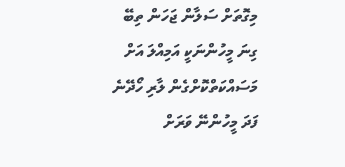މިގޮތަށް ސަލާން ޖަހަން ތިބޭ ގިނަ މީހުންނަކީ އަމިއްލަ އަށް މަސައްކަތްކޮށްގެން ލާރި ހޯދޭނެ ފަދަ މީހުންނޭ ވަރަށް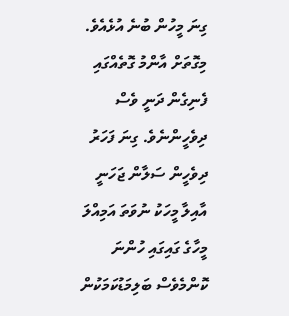ގިނަ މީހުން ބުނެ އުޅެއެވެ. މިގޮތަށް އާންމު ގޮތެއްގައި ފެނިގެން ދަނީ ވެސް ދިވެހީންނެވެ. ގިނަ ފަހަރު ދިވެހީން ސަލާން ޖަހަނީ އާއިލާ މީހަކު ނުވަތަ އަމިއްލަ މީހާގެ ގައިގައި ހުންނަ ކޮންމެވެސް ބަލިމަޑުކަމަކުން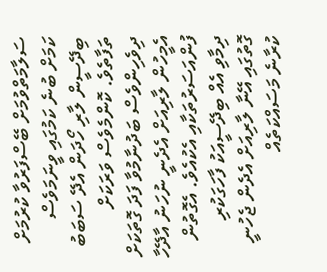ސަލާމަތްވުމަށް ބޭސްފަރުވާ ކުރުމަށް ކަމަށް ބުނެ ކަމުގައި ވީނަމަވެސް ބިދޭސީން ލާރި ހޯދަން އެދޭ ސަބަބު ތަފާތެވެ. ކޮންމެވެސް ވަރަކަށް ދިވެހިންވެސް ބަދުނާމުވާ ފަދަ ގޮތަކަށް އެމީހުން ލާރިއަށް އެދެނީ ނުހަނު އާދޭހާ ފުންއަސަރުތަކާއި އެކުއެވެ. އެގޮތުން ދިމާވި އެއް ބިދޭސީއަކު ފާހަގަކުރި ގޮތުގައި އޭނާ ލާރިއަށް އެދެން ޖެހުނީ ކުރާނެ މަސައްކަތެއް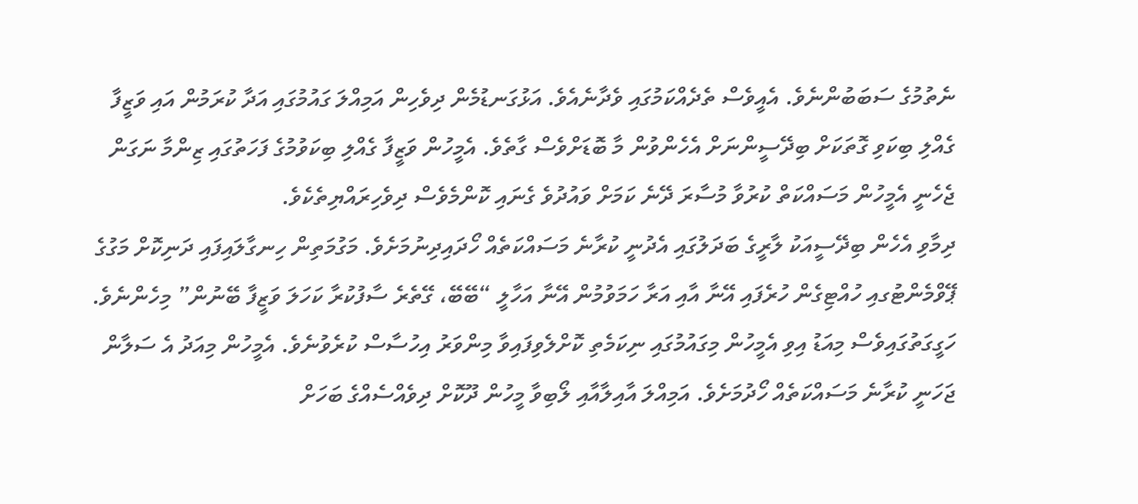ނެތުމުގެ ސަބަބުންނެވެ. އެއީވެސް ތެދެއްކަމުގައި ވެދާނެއެވެ. އަޅުގަނޑުމެން ދިވެހިން އަމިއްލަ ގައުމުގައި އަދާ ކުރަމުން އައި ވަޒީފާ ގެއްލި ބިކަވި ގޮތަކަށް ބިދޭސީންނަށް އެހެންވުން މާ ބޮޑަށްވެސް ގާތެވެ. އެމީހުން ވަޒީފާ ގެއްލި ބިކަވުމުގެ ފަހަތުގައި ޒިންމާ ނަގަން ޖެހެނީ އެމީހުން މަސައްކަތް ކުރުވާ މުސާރަ ދޭނެ ކަމަށް ވައުދުވެ ގެނައި ކޮންމެވެސް ދިވެހިރައްޔިތެކެވެ.
ދިމާވި އެހެން ބިދޭސީއަކު ލާރީގެ ބަދަލުގައި އެދުނީ ކުރާނެ މަސައްކަތެއް ހޯދައިދިނުމަށެވެ. މަގުމަތިން ހިނގާލައިފައި ދަނިކޮށް މަގުގެ ޕޭވްމެންޓުގއި ހުއްޓިގެން ހުރެފައި އޭނާ އާއި އަރާ ހަމަވުމުން އޭނާ އަހާލީ “ބޭބޭ، ގޭތެރެ ސާފުކުރާ ކަހަލަ ވަޒީފާ ބޭނުން” މިހެންނެވެ. ހަގީގަތުގައިވެސް މިއަޑު އިވި އެމީހުން މިގައުމުގައި ނިކަމެތި ކޮށްލެވިފައިވާ މިންވަރު އިހުސާސް ކުރެވުނެވެ. އެމީހުން މިއަދު އެ ސަލާން ޖަހަނީ ކުރާނެ މަސައްކަތެއް ހޯދުމަށެވެ. އަމިއްލަ އާއިލާއާއި ލޯބިވާ މީހުން ދޫކޮށް ދިވެއްސެއްގެ ބަހަށް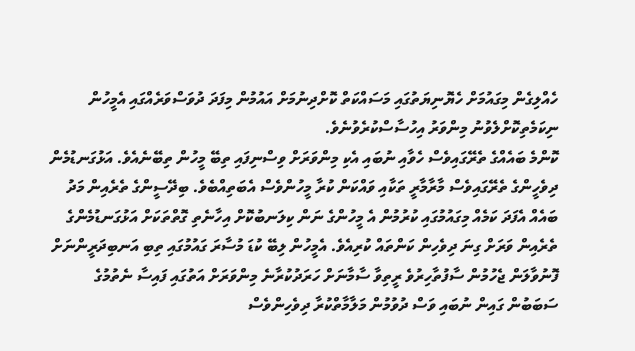ހެއްލިގެން މިގައުމަށް ހެޔޮނިޔަތުގައި މަސައްކަތް ކޮށްދިނުމަށް އައުމުން މިފަދަ ދުވަސްވަރެއްގައި އެމީހުން ނިކަމެތިކޮށްލެވުނު މިންވަރު އިހުސާސްކުރެވުނެވެ.
ކޮންމެ ބައެއްގެ ތެރޭގައިވެސް ހެވާއި ނުބައި އެކި މިންވަރަށް ވިސްނިފައި ތިބޭ މީހުން ތިބޭނެއެވެ. އަޅުގަނޑުމެން ދިވެހީންގެ ތެރޭގައިވެސް މާރާމާރީ ތަކާއި ވައްކަން ކުރާ މީހުންވެސް އެބަތިއްބެވެ. ބިދޭސީންގެ ތެރެއިން މަދު ބައެއް އެފަދަ ކަމެއް މިގައުމުގައި ކުރުމުން އެ މީހުންގެ ނަން ކިލަނބުކޮށް އިހާނެތި ގޮތްތަކަށް އަޅުގަނޑުމެންގެ ތެރެއިން ވަރަށް ގިނަ ދިވެހިން ކަންތައް ކުރިއެވެ. އެމީހުން ލިބޭ ކުޑަ މުސާރަ ގައުމުގައި ތިބި އަނބިދަރީންނަށް ފޮނުވާލަން ޖެހުމުން ސާފުތާހިރުވެ ރީތިވާ ސާމާނަށް ހަރަދުކުރާނެ މިންވަރަށް އަތުގައި ފައިސާ ނެތުމުގެ ސަބަބުން ގައިން ނުބައި ވަސް ދުވުމުން މަލާމާތްކުރާ ދިވެހިންވެސް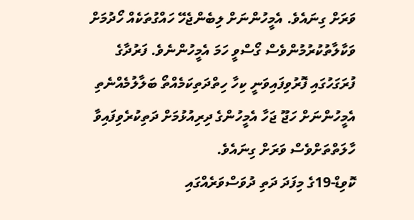ވަރަށް ގިނައެވެ. އެމީހުންނަށް ލިބެންޖެހޭ ހައްގުތަކެއް ހޯދުމަށް ވަކާލާތުކުރުމުންވެސް ގޯސްވީ ހަމަ އެމީހުންނެވެ. ފަރުދާގެ ފުރަގަހުގައި ފޮރުވިފައިވަނީ ކިހާ ހިތްދަތިކަމެއްތޯ ބަލާލުމެއްނެތި އެމީހުންނަށް ހަޖޫ ޖަހާ އެމީހުންގެ ދިރިއުޅުމަށް ދަތިކުރެވިފައިވާ ހާލަތްތަށްވެސް ވަރަށް ގިނައެވެ.
ކޮވިޑް-19ގެ މިފަދަ ދަތި ދުވަސްވަރެއްގައި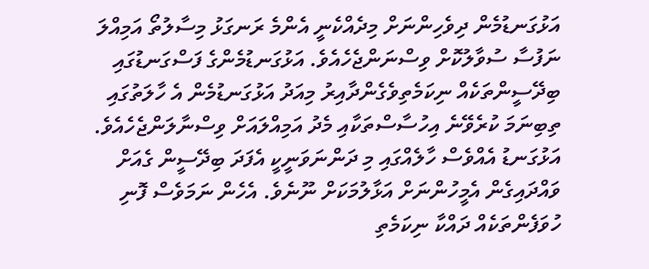އަޅުގަނޑުމެން ދިވެހިންނަށް މިދެއްކެނީ އެންމެ ރަނގަޅު މިސާލުތޯ އަމިއްލަ ނަފުސާ ސުވާލުކޮށް ވިސްނަންޖެހެއެވެ. އަޅުގަނޑުމެންގެ ފަސްގަނޑުގައި ބިދޭސީންތަކެއް ނިކަމެތިވެގެންދާއިރު މިއަދު އަޅުގަނޑުމެން އެ ހާލަތުގައި ތިބިނަމަ ކުރެވޭނެ އިހުސާސްތަކާއި މެދު އަމިއްލައަށް ވިސްނާލަންޖެހެއެވެ. އަޅުގަނޑު އެއްވެސް ހާލެއްގައި މި ދަންނަވަނީކީ އެފަދަ ބިދޭސީން ގެއަށް ވައްދައިގެން އެމީހުންނަށް އަޅާލުމަކަށް ނޫނެވެ. އެހެން ނަމަވެސް ފޮނި ހުވަފެންތަކެއް ދައްކާ ނިކަމެތި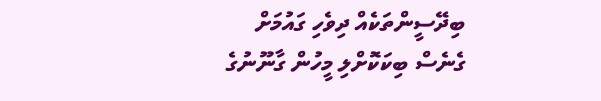ބިދޭސީންތަކެއް ދިވެހި ގައުމަށް ގެނެސް ބިކަކޮށްލި މީހުން ގާނޫނުގެ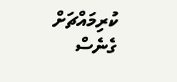ކުރިމައްޗަށް ގެނެސް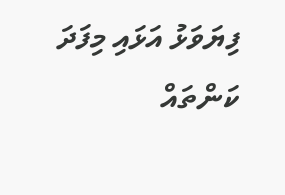ފިޔަވަޅު އަޅައި މިފަދަ ކަންތައް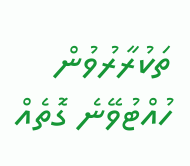ތަކުރާރުވުން ހުއްޓުވޭނެ ގޮތެއް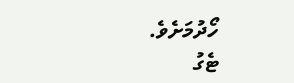ހޯދުމަށެވެ.
ޓެގު